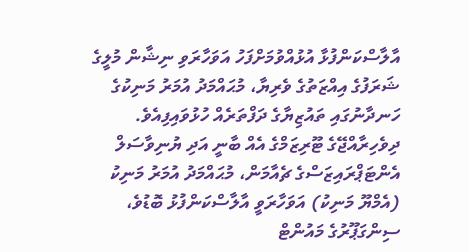އާލާސްކަންފުޅާ އުޅުއްވުމަށްފަހު އަވަހާރަވި ނިޝާން މުލީގެ ޝަރަފުގެ އިއްޒަތުގެ ވެރިޔާ، މުޙައްމަދު އުމަރު މަނިކުގެ ހަނދާނުގައި ތައުޒިޔާގެ ދަފްތަރެއް ހުޅުވައިފިއެވެ.
ދިވެހިރާއްޖޭގެ ޓޫރިޒަމްގެ އެއް ބާނީ އަދި ޔުނިވާސަލް އެންޓަޕްރައިޒަސްގެ ޗެއާމަން، މުޙައްމަދު އުމަރު މަނިކު (އެމްޔޫ މަނިކު) އަވަހާރަވީ އާލާސްކަންފުޅު ބޮޑުވެ، ސިންގަޕޫރުގެ މައުންޓް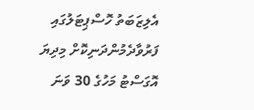އެލިޒަބަތު ހޮސްޕިޓަލުގައި ފަރުވާދެމުންދަނިކޮށް މިދިޔަ އޮގަސްޓު މަހުގެ 30 ވަނަ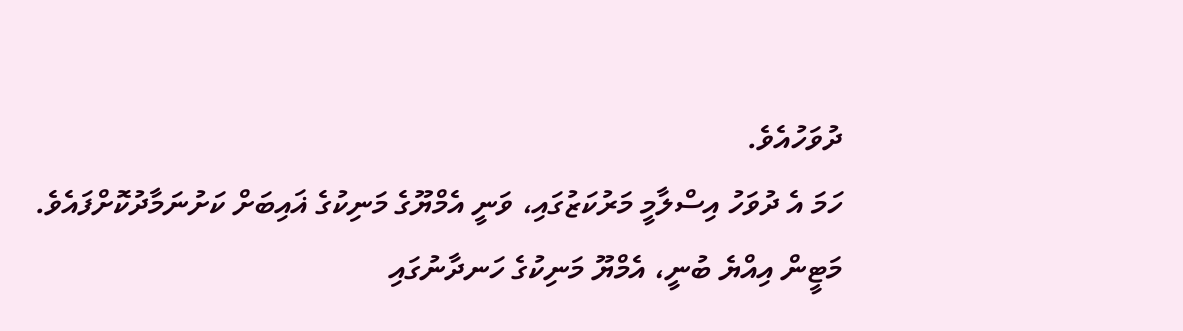ދުވަހުއެވެ.
ހަމަ އެ ދުވަހު އިސްލާމީ މަރުކަޒުގައި، ވަނީ އެމްޔޫގެ މަނިކުގެ ޣައިބަށް ކަށުނަމާދުކޮށްފައެވެ.
މަޓީން އިއްޔެ ބުނީ، އެމްޔޫ މަނިކުގެ ހަނދާނުގައި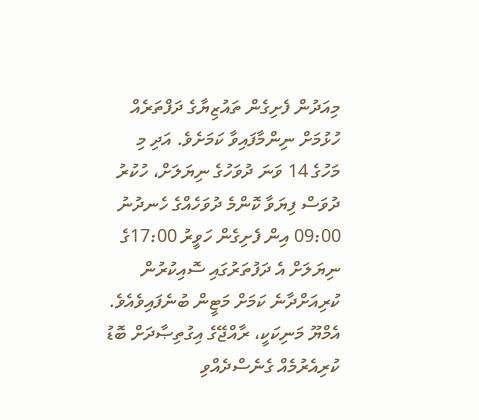މިއަދުން ފެށިގެން ތައުޒިޔާގެ ދަފްތަރެއް ހުޅުމަށް ނިންމާފައިވާ ކަމަށެވެ. އަދި މި މަހުގެ 14 ވަނަ ދުވަހުގެ ނިޔަލަށް، ހުކުރު ދުވަސް ފިޔަވާ ކޮންމެ ދުވަހެއްގެ ހެނދުނު 09:00 އިން ފެށިގެން ހަވީރު 17:00ގެ ނިޔަލަށް އެ ދަފުތަރުގައި ސޮއިކުރުން ކުރިއަށްދާނެ ކަމަށް މަޓީން ބުނެފައިވެއެވެ.
އެމްޔޫ މަނިކަކީ، ރާއްޖޭގެ އިގުތިޞާދަށް ބޮޑު ކުރިއެރުމެއް ގެނެސްދެއްވި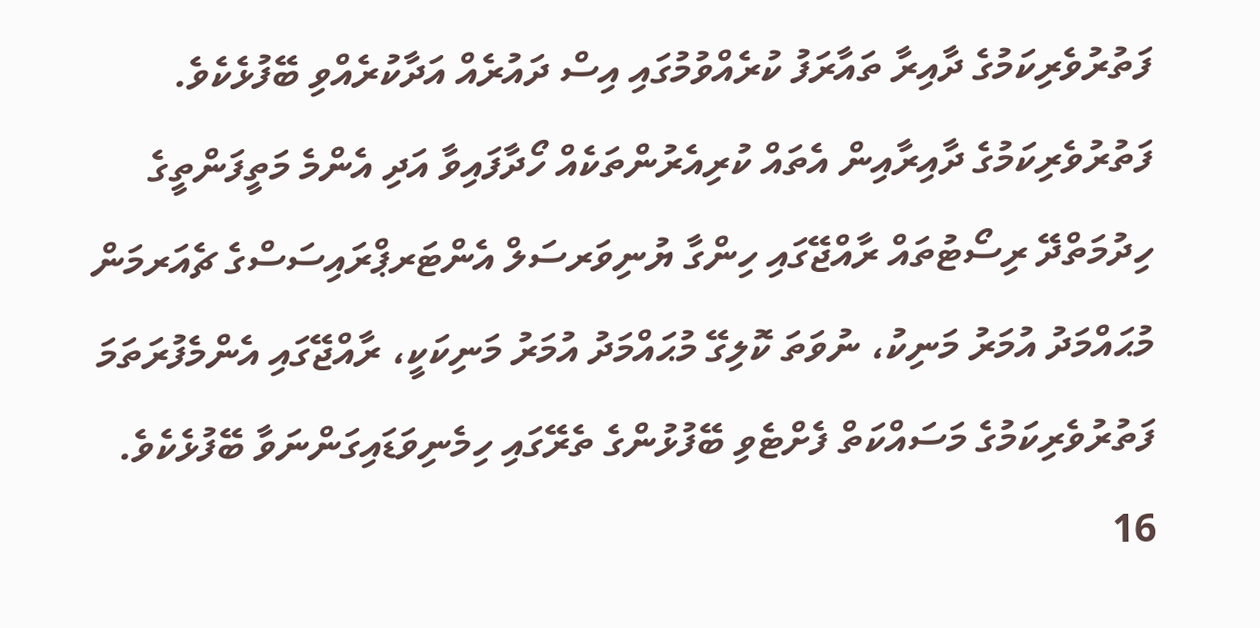ފަތުރުވެރިކަމުގެ ދާއިރާ ތައާރަފު ކުރެއްވުމުގައި އިސް ދައުރެއް އަދާކުރެއްވި ބޭފުޅެކެވެ.
ފަތުރުވެރިކަމުގެ ދާއިރާއިން އެތައް ކުރިއެރުންތަކެއް ހޯދާފައިވާ އަދި އެންމެ މަތީފަންތީގެ ހިދުމަތްދޭ ރިސޯޓުތައް ރާއްޖޭގައި ހިންގާ ޔުނިވަރސަލް އެންޓަރޕްރައިސަސްގެ ޗެއަރމަން މުޙައްމަދު އުމަރު މަނިކު، ނުވަތަ ކޮލިގޭ މުޙައްމަދު އުމަރު މަނިކަކީ، ރާއްޖޭގައި އެންމެފުރަތަމަ ފަތުރުވެރިކަމުގެ މަސައްކަތް ފެށްޓެވި ބޭފުޅުންގެ ތެރޭގައި ހިމެނިވަޑައިގަންނަވާ ބޭފުޅެކެވެ. 16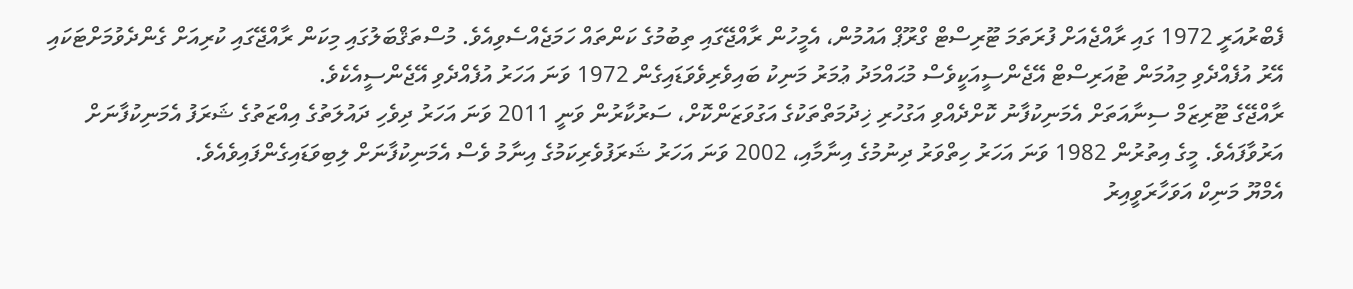ފެބްރުއަރީ 1972 ގައި ރާއްޖެއަށް ފުރަތަމަ ޓޫރިސްޓް ގްރޫޕް އައުމުން، އެމީހުން ރާއްޖޭގައި ތިބުމުގެ ކަންތައް ހަމަޖެއްސެވިއެވެ. މުސްތަޤްބަލުގައި މިކަން ރާއްޖޭގައި ކުރިއަށް ގެންދެވުމަށްޓަކައި އޭރު އުފެއްދެވި މިއުމަން ޓުއަރިސްޓް އޭޖެންސީއަކީވެސް މުޙައްމަދު ޢުމަރު މަނިކު ބައިވެރިވެވަޑައިގެން 1972 ވަނަ އަހަރު އުފެއްދެވި އޭޖެންސީއެކެވެ.
ރާއްޖޭގެ ޓޫރިޒަމް ސިނާއަތަށް އެމަނިކުފާނު ކޮށްދެއްވި އަގުހުރި ޚިދުމަތްތަކުގެ އަގުވަޒަންކޮށް، ސަރުކާރުން ވަނީ 2011 ވަނަ އަހަރު ދިވެހި ދައުލަތުގެ އިއްޒަތުގެ ޝަރަފު އެމަނިކުފާނަށް އަރުވާފައެވެ. މީގެ އިތުރުން 1982 ވަނަ އަހަރު ހިތްވަރު ދިނުމުގެ އިނާމާއި، 2002 ވަނަ އަހަރު ޝަރަފުވެރިކަމުގެ އިނާމު ވެސް އެމަނިކުފާނަށް ލިބިވަޑައިގެންފައިވެއެވެ.
އެމްޔޫ މަނިކް އަވަހާރަވީއިރު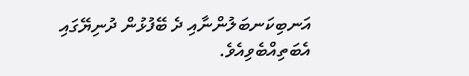އަނބިކަނބަލުންނާއި ދެ ބޭފުޅުން ދުނިޔޭގައި އެބަތިއްބެވިއެވެ.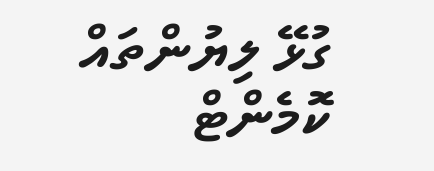ގުޅޭ ލިޔުންތައް
ކޮމެންޓް